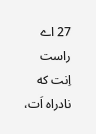27 اے راست اِنت که نادراه اَت،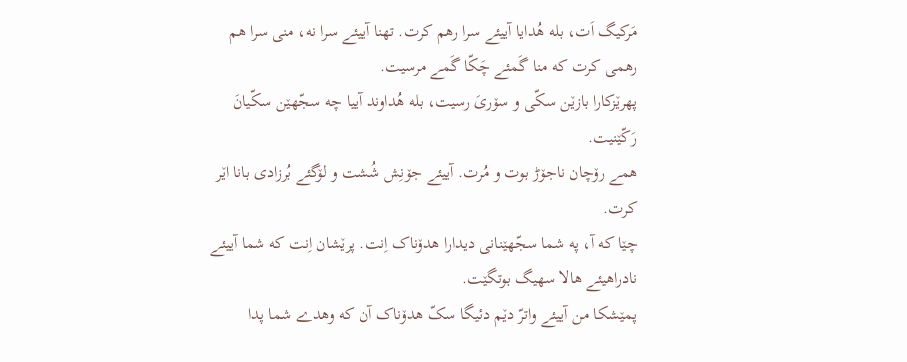مَرکیگ اَت، بله هُدایا آییئے سرا رهم کرت. تهنا آییئے سرا نه، منی سرا هم رهمی کرت که منا گَمئے چَکّا گَمے مرسیت.
پهرێزکارا بازێن سکّی و سۆریَ رسیت، بله هُداوند آییا چه سجّهێن سکّیانَ رَکّێنیت.
همے رۆچان ناجۆڑ بوت و مُرت. آییئے جۆنِش شُشت و لۆگئے بُرزادی بانا اێر کرت.
چێا که آ، په شما سجّهێنانی دیدارا هدۆناک اِنت. پرێشان اِنت که شما آییئے نادراهیئے هالا سهیگ بوتگێت.
پمێشکا من آییئے واترّ دێم دئیگا سکّ هدۆناک آن که وهدے شما پدا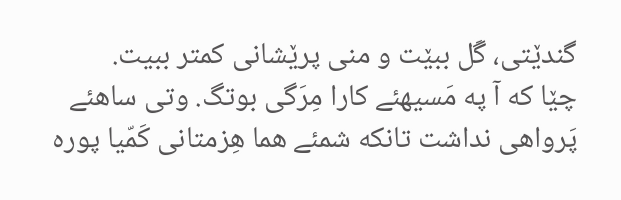گندێتی، گَل ببێت و منی پرێشانی کمتر ببیت.
چێا که آ په مَسیهئے کارا مِرَگی بوتگ. وتی ساهئے پَرواهی نداشت تانکه شمئے هما هِزمتانی کَمّیا پوره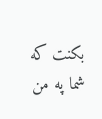بکنت که شما په من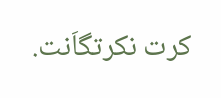کرت نکرتگاَنت.